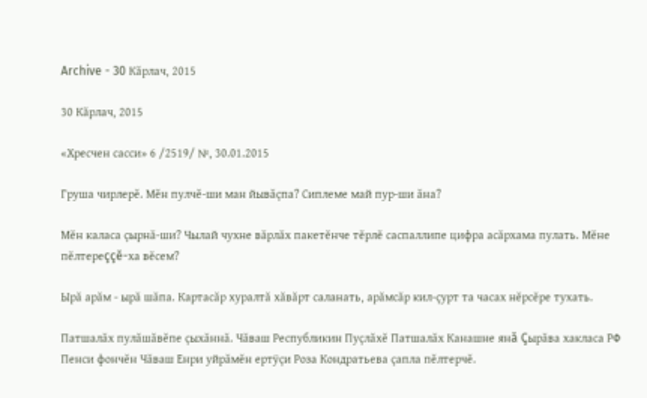Archive - 30 Кăрлач, 2015

30 Кăрлач, 2015

«Хресчен сасси» 6 /2519/ №, 30.01.2015

Груша чирлерĕ. Мĕн пулчĕ-ши ман йывăçпа? Сиплеме май пур-ши ăна?

Мĕн каласа çырнă-ши? Чылай чухне вăрлăх пакетĕнче тĕрлĕ саспаллипе цифра асăрхама пулать. Мĕне пĕлтереççĕ-ха вĕсем?

Ырă арăм - ырă шăпа. Картасăр хуралтă хăвăрт саланать, арăмсăр кил-çурт та часах нĕрсĕре тухать.

Патшалăх пулăшăвĕпе çыхăннă. Чăваш Республикин Пуçлăхĕ Патшалăх Канашне янă Çырăва хакласа РФ Пенси фончĕн Чăваш Енри уйрăмĕн ертÿçи Роза Кондратьева çапла пĕлтерчĕ.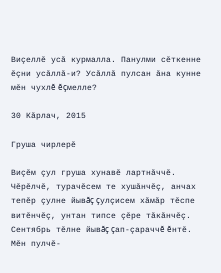Виçеллĕ усă курмалла. Панулми сĕткенне ĕçни усăллă-и? Усăллă пулсан ăна кунне мĕн чухлĕ ĕçмелле?

30 Кăрлач, 2015

Груша чирлерĕ

Виçĕм çул груша хунавĕ лартнăччĕ. Чĕрĕлчĕ, турачĕсем те хушăнчĕç, анчах тепĕр çулне йывăç çулçисем хăмăр тĕспе витĕнчĕç, унтан типсе çĕре тăкăнчĕç. Сентябрь тĕлне йывăç çап-çараччĕ ĕнтĕ. Мĕн пулчĕ-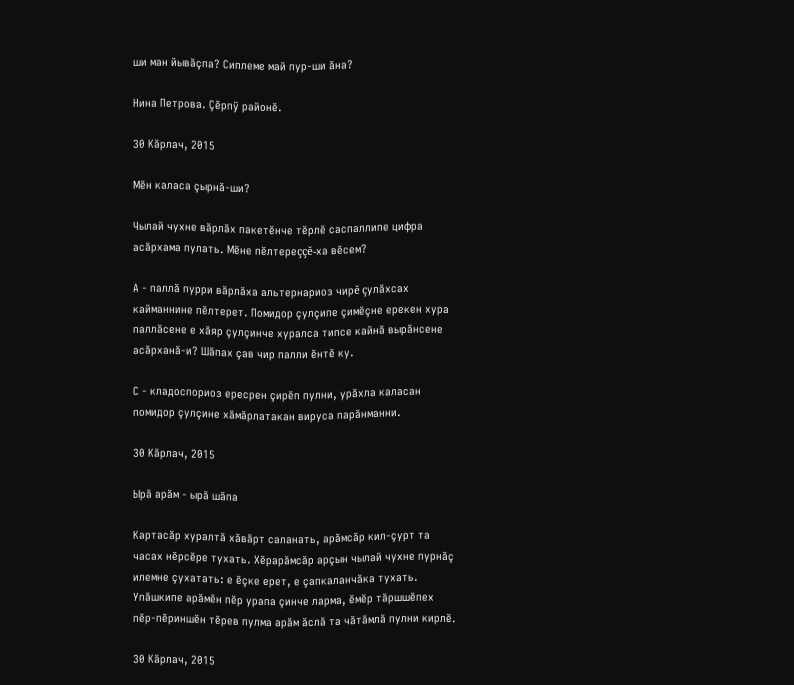ши ман йывăçпа? Сиплеме май пур-ши ăна?

Нина Петрова. Çĕрпÿ районĕ.

30 Кăрлач, 2015

Мĕн каласа çырнă-ши?

Чылай чухне вăрлăх пакетĕнче тĕрлĕ саспаллипе цифра асăрхама пулать. Мĕне пĕлтереççĕ-ха вĕсем?

А - паллă пурри вăрлăха альтернариоз чирĕ çулăхсах кайманнине пĕлтерет. Помидор çулçипе çимĕçне ерекен хура паллăсене е хăяр çулçинче хуралса типсе кайнă вырăнсене асăрханă-и? Шăпах çав чир палли ĕнтĕ ку.

С - кладоспориоз ересрен çирĕп пулни, урăхла каласан помидор çулçине хăмăрлатакан вируса парăнманни.

30 Кăрлач, 2015

Ырă арăм - ырă шăпа

Картасăр хуралтă хăвăрт саланать, арăмсăр кил-çурт та часах нĕрсĕре тухать. Хĕрарăмсăр арçын чылай чухне пурнăç илемне çухатать: е ĕçке ерет, е çапкаланчăка тухать. Упăшкипе арăмĕн пĕр урапа çинче ларма, ĕмĕр тăршшĕпех пĕр-пĕриншĕн тĕрев пулма арăм ăслă та чăтăмлă пулни кирлĕ.

30 Кăрлач, 2015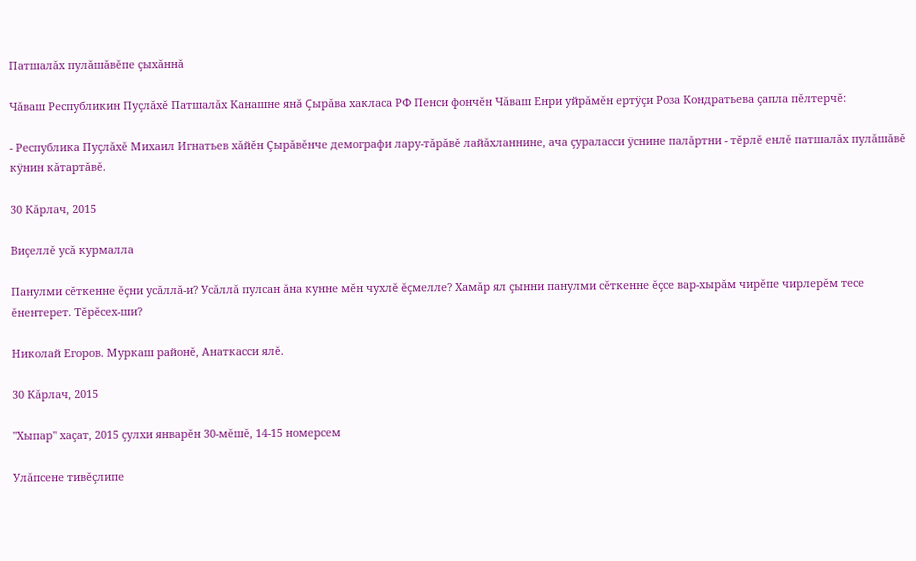Патшалăх пулăшăвĕпе çыхăннă

Чăваш Республикин Пуçлăхĕ Патшалăх Канашне янă Çырăва хакласа РФ Пенси фончĕн Чăваш Енри уйрăмĕн ертÿçи Роза Кондратьева çапла пĕлтерчĕ:

- Республика Пуçлăхĕ Михаил Игнатьев хăйĕн Çырăвĕнче демографи лару-тăрăвĕ лайăхланнине, ача çураласси ÿснине палăртни - тĕрлĕ енлĕ патшалăх пулăшăвĕ кÿнин кăтартăвĕ.

30 Кăрлач, 2015

Виçеллĕ усă курмалла

Панулми сĕткенне ĕçни усăллă-и? Усăллă пулсан ăна кунне мĕн чухлĕ ĕçмелле? Хамăр ял çынни панулми сĕткенне ĕçсе вар-хырăм чирĕпе чирлерĕм тесе ĕнентерет. Тĕрĕсех-ши?

Николай Егоров. Муркаш районĕ, Анаткасси ялĕ.

30 Кăрлач, 2015

"Хыпар" хаçат, 2015 çулхи январĕн 30-мĕшĕ, 14-15 номерсем

Улăпсене тивĕçлипе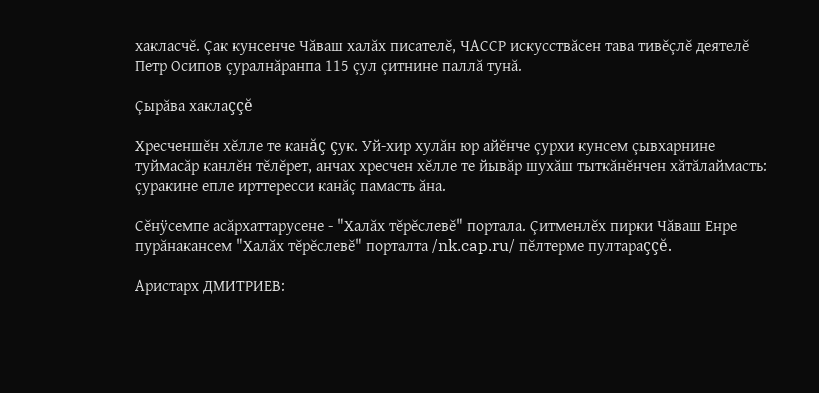хакласчĕ. Çак кунсенче Чăваш халăх писателĕ, ЧАССР искусствăсен тава тивĕçлĕ деятелĕ Петр Осипов çуралнăранпа 115 çул çитнине паллă тунă.

Çырăва хаклаççĕ

Хресченшĕн хĕлле те канăç çук. Уй-хир хулăн юр айĕнче çурхи кунсем çывхарнине туймасăр канлĕн тĕлĕрет, анчах хресчен хĕлле те йывăр шухăш тыткăнĕнчен хăтăлаймасть: çуракине епле ирттересси канăç памасть ăна.

Сĕнÿсемпе асăрхаттарусене - "Халăх тĕрĕслевĕ" портала. Çитменлĕх пирки Чăваш Енре пурăнакансем "Халăх тĕрĕслевĕ" порталта /nk.cap.ru/ пĕлтерме пултараççĕ.

Аристарх ДМИТРИЕВ: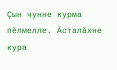Çын чунне курма пĕлмелле. Ăсталăхне кура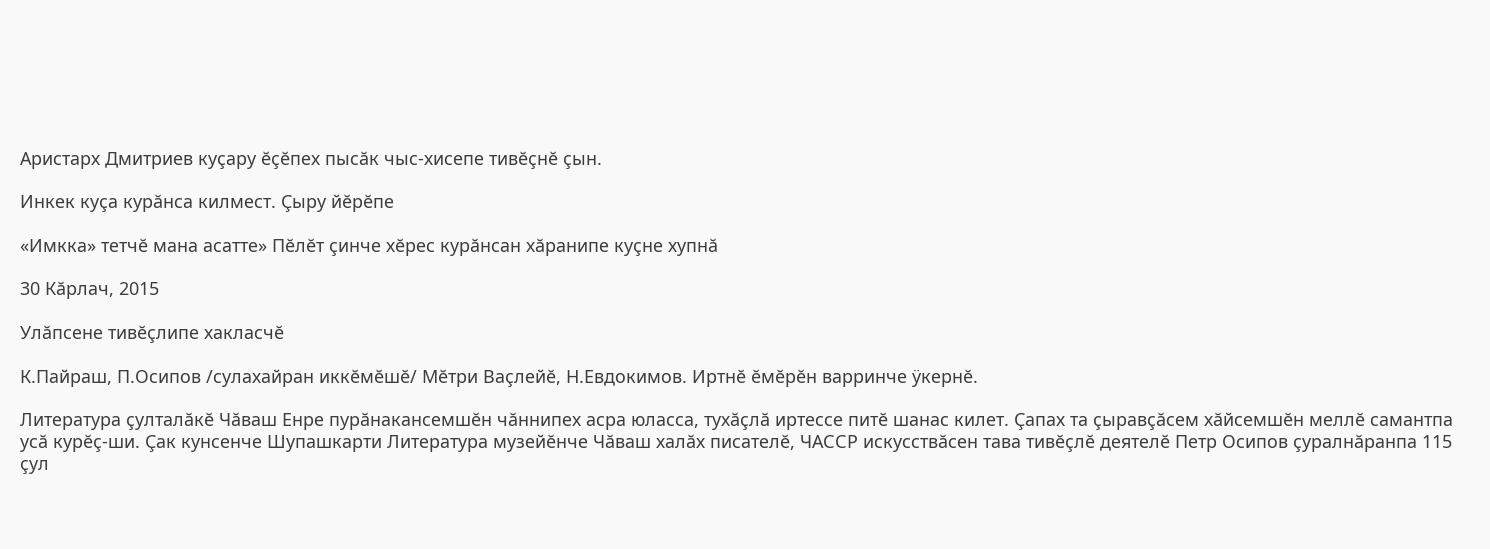Аристарх Дмитриев куçару ĕçĕпех пысăк чыс-хисепе тивĕçнĕ çын.

Инкек куçа курăнса килмест. Çыру йĕрĕпе

«Имкка» тетчĕ мана асатте» Пĕлĕт çинче хĕрес курăнсан хăранипе куçне хупнă

30 Кăрлач, 2015

Улăпсене тивĕçлипе хакласчĕ

К.Пайраш, П.Осипов /сулахайран иккĕмĕшĕ/ Мĕтри Ваçлейĕ, Н.Евдокимов. Иртнĕ ĕмĕрĕн варринче ÿкернĕ.

Литература çулталăкĕ Чăваш Енре пурăнакансемшĕн чăннипех асра юласса, тухăçлă иртессе питĕ шанас килет. Çапах та çыравçăсем хăйсемшĕн меллĕ самантпа усă курĕç-ши. Çак кунсенче Шупашкарти Литература музейĕнче Чăваш халăх писателĕ, ЧАССР искусствăсен тава тивĕçлĕ деятелĕ Петр Осипов çуралнăранпа 115 çул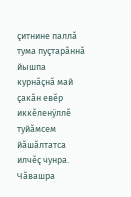çитнине паллă тума пуçтарăннă йышпа курнăçнă май çакăн евĕр иккĕленÿллĕ туйăмсем йăшăлтатса илчĕç чунра. Чăвашра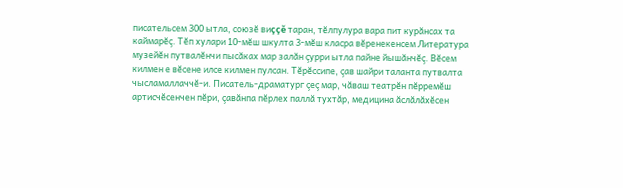писательсем 300 ытла, союзĕ виççĕ таран, тĕлпулура вара пит курăнсах та каймарĕç. Тĕп хулари 10-мĕш шкулта 3-мĕш класра вĕренекенсем Литература музейĕн путвалĕнчи пысăках мар залăн çурри ытла пайне йышăнчĕç. Вĕсем килмен е вĕсене илсе килмен пулсан. Тĕрĕссипе, çав шайри таланта путвалта чысламаллаччĕ-и. Писатель-драматург çеç мар, чăваш театрĕн пĕрремĕш артисчĕсенчен пĕри, çавăнпа пĕрлех паллă тухтăр, медицина ăслăлăхĕсен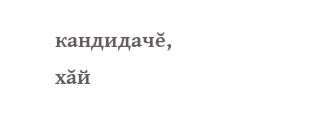кандидачĕ, хăй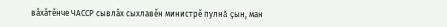вăхăтĕнче ЧАССР сывлăх сыхлавĕн министрĕ пулнă çын, ман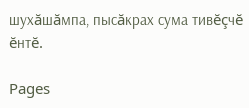шухăшăмпа, пысăкрах сума тивĕçчĕ ĕнтĕ.

Pages